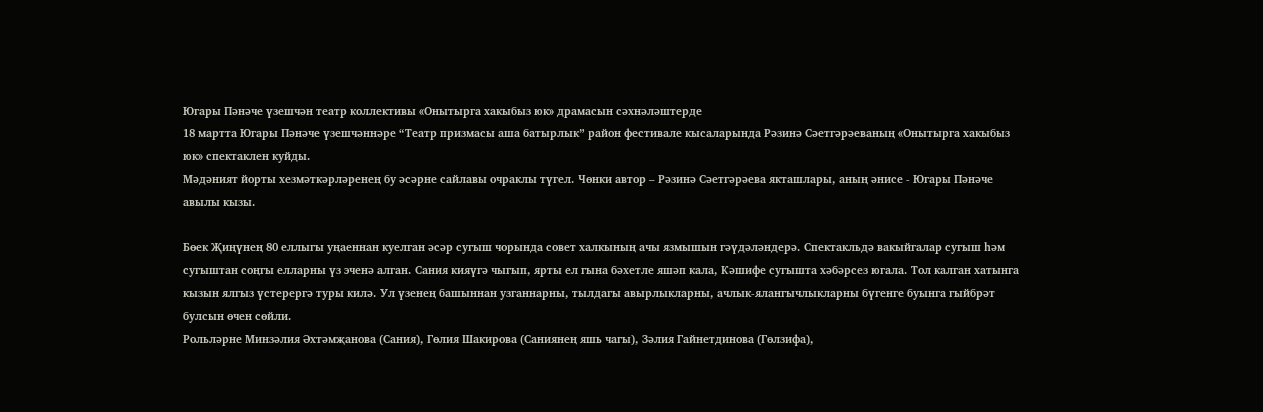Югары Пәнәче үзешчән театр коллективы «Онытырга хакыбыз юк» драмасын сәхнәләштерде
18 мартта Югары Пәнәче үзешчәннәре “Театр призмасы аша батырлык” район фестивале кысаларында Рәзинә Сәетгәрәеваның «Онытырга хакыбыз юк» спектаклен куйды.
Мәдәният йорты хезмәткәрләренең бу әсәрне сайлавы очраклы түгел. Чөнки автор – Рәзинә Сәетгәрәева якташлары, аның әнисе - Югары Пәнәче авылы кызы.

Бөек Җиңүнең 80 еллыгы уңаеннан куелган әсәр сугыш чорында совет халкының ачы язмышын гәүдәләндерә. Спектакльдә вакыйгалар сугыш һәм сугыштан соңгы елларны үз эченә алган. Сания кияүгә чыгып, ярты ел гына бәхетле яшәп кала, Кәшифе сугышта хәбәрсез югала. Тол калган хатынга кызын ялгыз үстерергә туры килә. Ул үзенең башыннан узганнарны, тылдагы авырлыкларны, ачлык-ялангычлыкларны бүгенге буынга гыйбрәт булсын өчен сөйли.
Рольләрне Минзәлия Әхтәмҗанова (Сания), Гөлия Шакирова (Саниянең яшь чагы), Зәлия Гайнетдинова (Гөлзифа),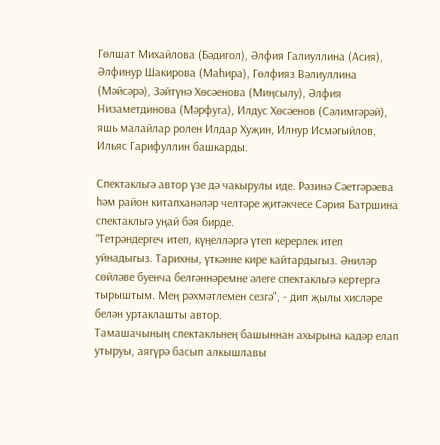Гөлшат Михайлова (Бәдигол), Әлфия Галиуллина (Асия), Әлфинур Шакирова (Маһира), Гөлфияз Вәлиуллина (Мәйсәрә), Зәйтүнә Хөсәенова (Миңсылу), Әлфия Низаметдинова (Мәрфуга), Илдус Хөсәенов (Сәлимгәрәй), яшь малайлар ролен Илдар Хуҗин, Илнур Исмәгыйлов, Ильяс Гарифуллин башкарды.

Спектакльгә автор үзе дә чакырулы иде. Рәзинә Сәетгәрәева һәм район китапханәләр челтәре җитәкчесе Сәрия Батршина спектакльгә уңай бәя бирде.
“Тетрәндергеч итеп, күңелләргә үтеп керерлек итеп уйнадыгыз. Тарихны, үткәнне кире кайтардыгыз. Әниләр сөйләве буенча белгәннәремне әлеге спектакльгә кертергә тырыштым. Мең рәхмәтлемен сезгә", - дип җылы хисләре белән уртаклашты автор.
Тамашачының спектакльнең башыннан ахырына кадәр елап утыруы, аягүрә басып алкышлавы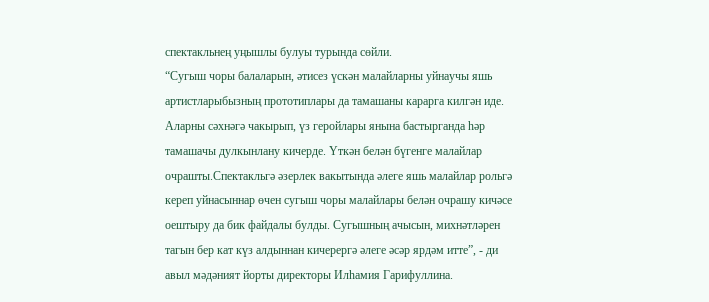спектакльнең уңышлы булуы турында сөйли.
“Сугыш чоры балаларын, әтисез үскән малайларны уйнаучы яшь артистларыбызның прототиплары да тамашаны карарга килгән иде. Аларны сәхнәгә чакырып, үз геройлары янына бастырганда һәр тамашачы дулкынлану кичерде. Үткән белән бүгенге малайлар очрашты.Спектакльгә әзерлек вакытында әлеге яшь малайлар рольгә кереп уйнасыннар өчен сугыш чоры малайлары белән очрашу кичәсе оештыру да бик файдалы булды. Сугышның ачысын, михнәтләрен тагын бер кат күз алдыннан кичерергә әлеге әсәр ярдәм итте”, - ди авыл мәдәният йорты директоры Илһамия Гарифуллина.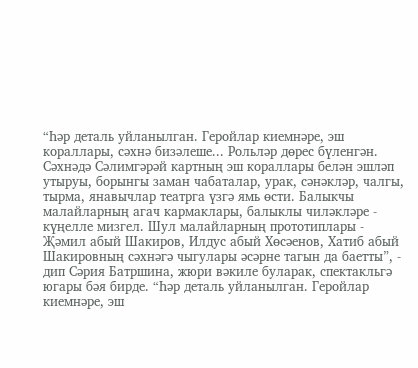“Һәр деталь уйланылган. Геройлар киемнәре, эш кораллары, сәхнә бизәлеше... Рольләр дөрес бүленгән. Сәхнәдә Сәлимгәрәй картның эш кораллары белән эшләп утыруы, борынгы заман чабаталар, урак, сәнәкләр, чалгы, тырма, янавычлар театрга үзгә ямь өсти. Балыкчы малайларның агач кармаклары, балыклы чиләкләре - күңелле мизгел. Шул малайларның прототиплары - Җәмил абый Шакиров, Илдус абый Хөсәенов, Хатиб абый Шакировның сәхнәгә чыгулары әсәрне тагын да баетты”, - дип Сәрия Батршина, жюри вәкиле буларак, спектакльгә югары бәя бирде. “Һәр деталь уйланылган. Геройлар киемнәре, эш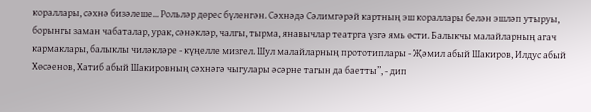кораллары, сәхнә бизәлеше... Рольләр дөрес бүленгән. Сәхнәдә Сәлимгәрәй картның эш кораллары белән эшләп утыруы, борынгы заман чабаталар, урак, сәнәкләр, чалгы, тырма, янавычлар театрга үзгә ямь өсти. Балыкчы малайларның агач кармаклары, балыклы чиләкләре - күңелле мизгел. Шул малайларның прототиплары - Җәмил абый Шакиров, Илдус абый Хөсәенов, Хатиб абый Шакировның сәхнәгә чыгулары әсәрне тагын да баетты”, - дип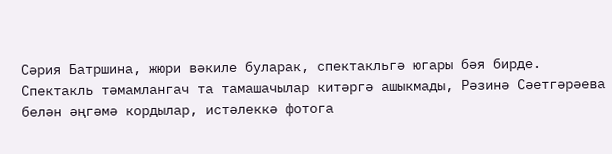Сәрия Батршина, жюри вәкиле буларак, спектакльгә югары бәя бирде.
Спектакль тәмамлангач та тамашачылар китәргә ашыкмады, Рәзинә Сәетгәрәева белән әңгәмә кордылар, истәлеккә фотога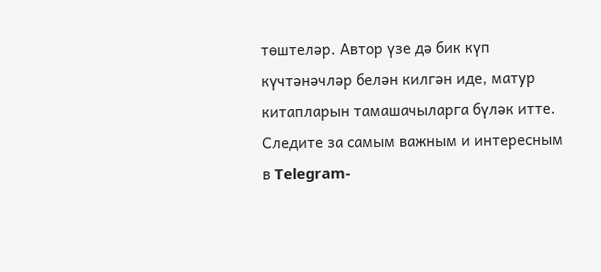төштеләр. Автор үзе дә бик күп күчтәнәчләр белән килгән иде, матур китапларын тамашачыларга бүләк итте.
Следите за самым важным и интересным в Telegram-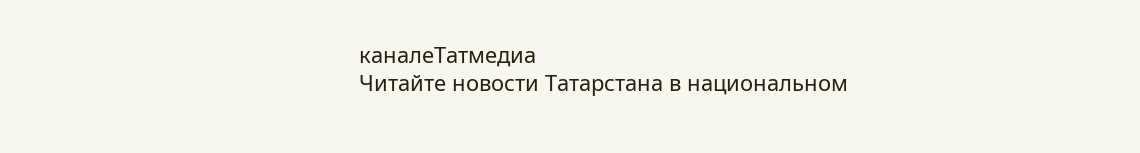каналеТатмедиа
Читайте новости Татарстана в национальном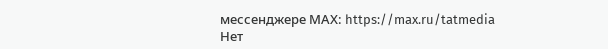мессенджере MАХ: https://max.ru/tatmedia
Нет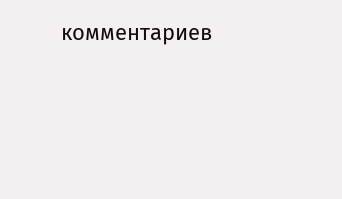комментариев